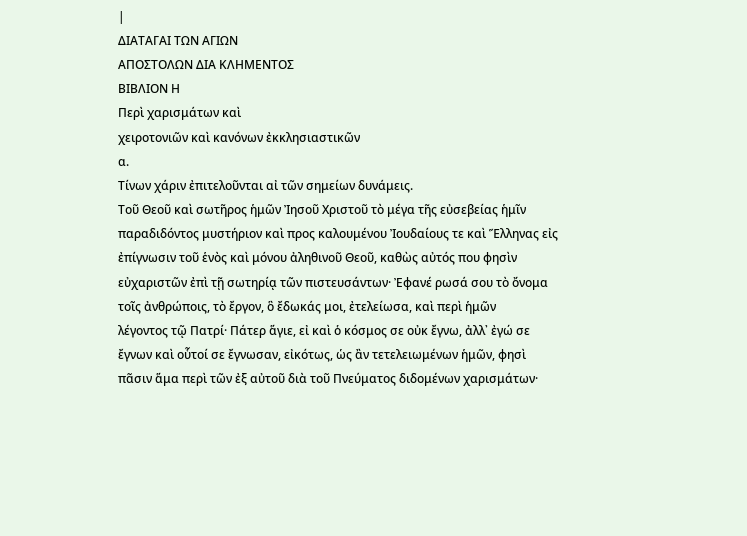|
ΔΙΑΤΑΓΑΙ ΤΩΝ ΑΓΙΩΝ
ΑΠΟΣΤΟΛΩΝ ΔΙΑ ΚΛΗΜΕΝΤΟΣ
ΒΙΒΛΙΟΝ Η
Περὶ χαρισμάτων καὶ
χειροτονιῶν καὶ κανόνων ἐκκλησιαστικῶν
α.
Τίνων χάριν ἐπιτελοῦνται αἰ τῶν σημείων δυνάμεις.
Τοῦ Θεοῦ καὶ σωτῆρος ἡμῶν Ἰησοῦ Χριστοῦ τὸ μέγα τῆς εὐσεβείας ἡμῖν
παραδιδόντος μυστήριον καὶ προς καλουμένου Ἰουδαίους τε καὶ Ἕλληνας εἰς
ἐπίγνωσιν τοῦ ἑνὸς καὶ μόνου ἀληθινοῦ Θεοῦ, καθὼς αὐτός που φησὶν
εὐχαριστῶν ἐπὶ τῇ σωτηρίᾳ τῶν πιστευσάντων· Ἐφανέ ρωσά σου τὸ ὄνομα
τοῖς ἀνθρώποις, τὸ ἔργον, ὃ ἔδωκάς μοι, ἐτελείωσα, καὶ περὶ ἡμῶν
λέγοντος τῷ Πατρί· Πάτερ ἅγιε, εἰ καὶ ὁ κόσμος σε οὐκ ἔγνω, ἀλλ᾿ ἐγώ σε
ἔγνων καὶ οὗτοί σε ἔγνωσαν, εἰκότως, ὡς ἂν τετελειωμένων ἡμῶν, φησὶ
πᾶσιν ἅμα περὶ τῶν ἐξ αὐτοῦ διὰ τοῦ Πνεύματος διδομένων χαρισμάτων·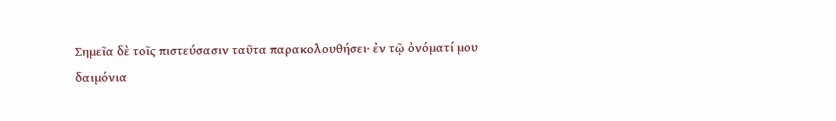Σημεῖα δὲ τοῖς πιστεύσασιν ταῦτα παρακολουθήσει· ἐν τῷ ὀνόματί μου
δαιμόνια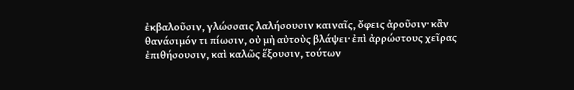ἐκβαλοῦσιν, γλώσσαις λαλήσουσιν καιναῖς, ὄφεις ἀροῦσιν· κἂν
θανάσιμόν τι πίωσιν, οὐ μὴ αὐτοὺς βλάψει· ἐπὶ ἀρρώστους χεῖρας
ἐπιθήσουσιν, καὶ καλῶς ἕξουσιν, τούτων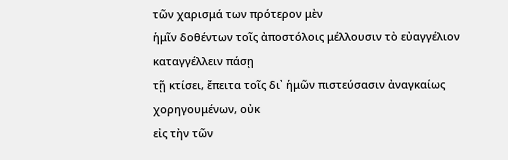τῶν χαρισμά των πρότερον μὲν
ἡμῖν δοθέντων τοῖς ἀποστόλοις μέλλουσιν τὸ εὐαγγέλιον καταγγέλλειν πάσῃ
τῇ κτίσει, ἔπειτα τοῖς δι᾿ ἡμῶν πιστεύσασιν ἀναγκαίως χορηγουμένων, οὐκ
εἰς τὴν τῶν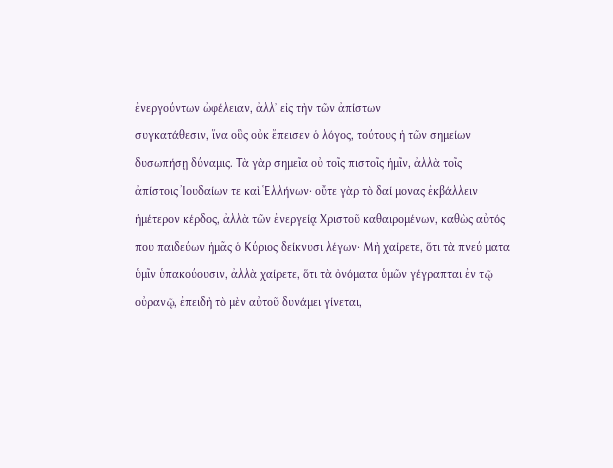ἐνεργούντων ὠφέλειαν, ἀλλ᾿ εἰς τὴν τῶν ἀπίστων
συγκατάθεσιν, ἵνα οὓς οὐκ ἔπεισεν ὁ λόγος, τούτους ἡ τῶν σημείων
δυσωπήσῃ δύναμις. Τὰ γὰρ σημεῖα οὐ τοῖς πιστοῖς ἡμῖν, ἀλλὰ τοῖς
ἀπίστοις Ἰουδαίων τε καὶ Ἑλλήνων· οὔτε γὰρ τὸ δαί μονας ἐκβάλλειν
ἡμέτερον κέρδος, ἀλλὰ τῶν ἐνεργείᾳ Χριστοῦ καθαιρομένων, καθὼς αὐτός
που παιδεύων ἡμᾶς ὁ Κύριος δείκνυσι λέγων· Μὴ χαίρετε, ὅτι τὰ πνεύ ματα
ὑμῖν ὑπακούουσιν, ἀλλὰ χαίρετε, ὅτι τὰ ὀνόματα ὑμῶν γέγραπται ἐν τῷ
οὐρανῷ, ἐπειδὴ τὸ μὲν αὐτοῦ δυνάμει γίνεται,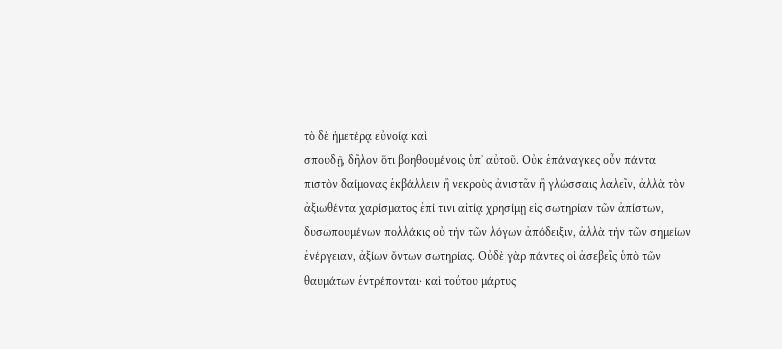τὸ δὲ ἡμετέρᾳ εὐνοίᾳ καὶ
σπουδῇ, δῆλον ὅτι βοηθουμένοις ὑπ᾿ αὐτοῦ. Οὐκ ἐπάναγκες οὖν πάντα
πιστὸν δαίμονας ἐκβάλλειν ἢ νεκροὺς ἀνιστᾶν ἢ γλώσσαις λαλεῖν, ἀλλὰ τὸν
ἀξιωθέντα χαρίσματος ἐπί τινι αἰτίᾳ χρησίμῃ εἰς σωτηρίαν τῶν ἀπίστων,
δυσωπουμένων πολλάκις οὐ τὴν τῶν λόγων ἀπόδειξιν, ἀλλὰ τὴν τῶν σημείων
ἐνέργειαν, ἀξίων ὄντων σωτηρίας. Οὐδὲ γὰρ πάντες οἱ ἀσεβεῖς ὑπὸ τῶν
θαυμάτων ἐντρέπονται· καὶ τούτου μάρτυς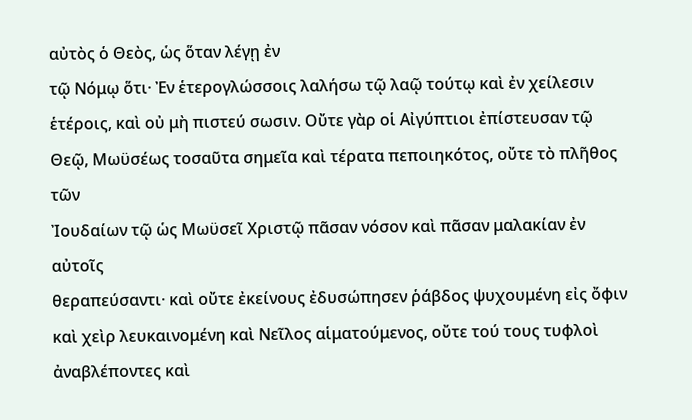αὐτὸς ὁ Θεὸς, ὡς ὅταν λέγῃ ἐν
τῷ Νόμῳ ὅτι· Ἐν ἑτερογλώσσοις λαλήσω τῷ λαῷ τούτῳ καὶ ἐν χείλεσιν
ἑτέροις, καὶ οὐ μὴ πιστεύ σωσιν. Οὔτε γὰρ οἱ Αἰγύπτιοι ἐπίστευσαν τῷ
Θεῷ, Μωϋσέως τοσαῦτα σημεῖα καὶ τέρατα πεποιηκότος, οὔτε τὸ πλῆθος τῶν
Ἰουδαίων τῷ ὡς Μωϋσεῖ Χριστῷ πᾶσαν νόσον καὶ πᾶσαν μαλακίαν ἐν αὐτοῖς
θεραπεύσαντι· καὶ οὔτε ἐκείνους ἐδυσώπησεν ῥάβδος ψυχουμένη εἰς ὄφιν
καὶ χεὶρ λευκαινομένη καὶ Νεῖλος αἱματούμενος, οὔτε τού τους τυφλοὶ
ἀναβλέποντες καὶ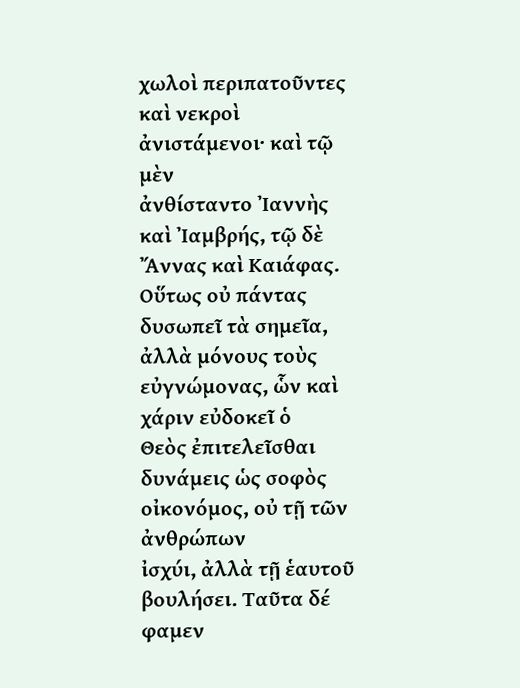χωλοὶ περιπατοῦντες καὶ νεκροὶ ἀνιστάμενοι· καὶ τῷ μὲν
ἀνθίσταντο Ἰαννὴς καὶ Ἰαμβρής, τῷ δὲ Ἄννας καὶ Καιάφας. Οὕτως οὐ πάντας
δυσωπεῖ τὰ σημεῖα, ἀλλὰ μόνους τοὺς εὐγνώμονας, ὧν καὶ χάριν εὐδοκεῖ ὁ
Θεὸς ἐπιτελεῖσθαι δυνάμεις ὡς σοφὸς οἰκονόμος, οὐ τῇ τῶν ἀνθρώπων
ἰσχύι, ἀλλὰ τῇ ἑαυτοῦ βουλήσει. Ταῦτα δέ φαμεν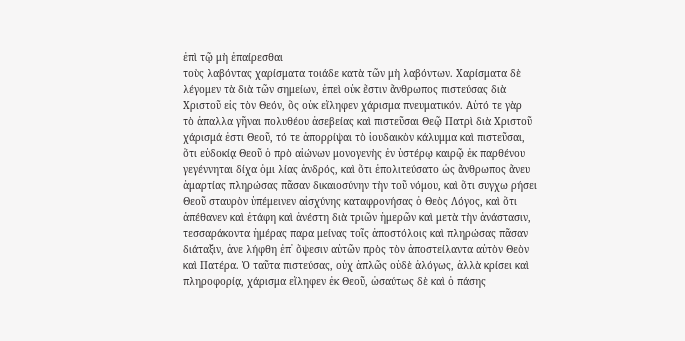ἐπὶ τῷ μὴ ἐπαίρεσθαι
τοὺς λαβόντας χαρίσματα τοιάδε κατὰ τῶν μὴ λαβόντων. Χαρίσματα δὲ
λέγομεν τὰ διὰ τῶν σημείων, ἐπεὶ οὐκ ἔστιν ἄνθρωπος πιστεύσας διὰ
Χριστοῦ εἰς τὸν Θεόν, ὃς οὐκ εἴληφεν χάρισμα πνευματικόν. Αὐτό τε γὰρ
τὸ ἀπαλλα γῆναι πολυθέου ἀσεβείας καὶ πιστεῦσαι Θεῷ Πατρὶ διὰ Χριστοῦ
χάρισμά ἐστι Θεοῦ, τό τε ἀπορρίψαι τὸ ἰουδαικὸν κάλυμμα καὶ πιστεῦσαι,
ὅτι εὐδοκίᾳ Θεοῦ ὁ πρὸ αἰώνων μονογενὴς ἐν ὑστέρῳ καιρῷ ἐκ παρθένου
γεγέννηται δίχα ὁμι λίας ἀνδρός, καὶ ὅτι ἐπολιτεύσατο ὡς ἄνθρωπος ἄνευ
ἁμαρτίας πληρώσας πᾶσαν δικαιοσύνην τὴν τοῦ νόμου, καὶ ὅτι συγχω ρήσει
Θεοῦ σταυρὸν ὑπέμεινεν αἰσχύνης καταφρονήσας ὁ Θεὸς Λόγος, καὶ ὅτι
ἀπέθανεν καὶ ἐτάφη καὶ ἀνέστη διὰ τριῶν ἡμερῶν καὶ μετὰ τὴν ἀνάστασιν,
τεσσαράκοντα ἡμέρας παρα μείνας τοῖς ἀποστόλοις καὶ πληρώσας πᾶσαν
διάταξιν, ἀνε λήφθη ἐπ᾿ ὄψεσιν αὐτῶν πρὸς τὸν ἀποστείλαντα αὐτὸν Θεὸν
καὶ Πατέρα. Ὁ ταῦτα πιστεύσας, οὐχ ἁπλῶς οὐδὲ ἀλόγως, ἀλλὰ κρίσει καὶ
πληροφορίᾳ, χάρισμα εἴληφεν ἐκ Θεοῦ, ὡσαύτως δὲ καὶ ὁ πάσης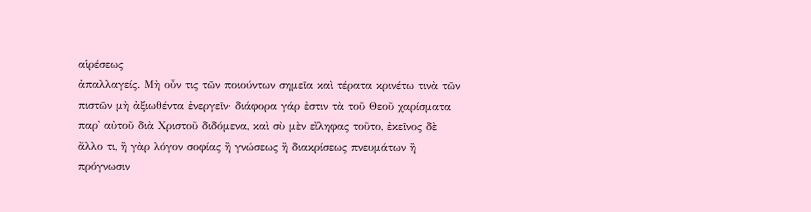αἱρέσεως
ἀπαλλαγείς. Μὴ οὖν τις τῶν ποιούντων σημεῖα καὶ τέρατα κρινέτω τινὰ τῶν
πιστῶν μὴ ἀξιωθέντα ἐνεργεῖν· διάφορα γάρ ἐστιν τὰ τοῦ Θεοῦ χαρίσματα
παρ᾿ αὐτοῦ διὰ Χριστοῦ διδόμενα, καὶ σὺ μὲν εἴληφας τοῦτο, ἐκεῖνος δὲ
ἄλλο τι, ἢ γὰρ λόγον σοφίας ἢ γνώσεως ἢ διακρίσεως πνευμάτων ἢ
πρόγνωσιν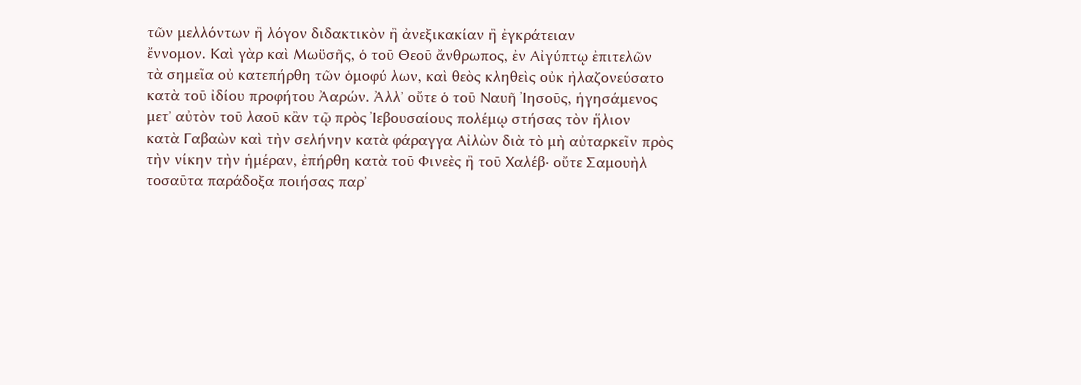τῶν μελλόντων ἢ λόγον διδακτικὸν ἢ ἀνεξικακίαν ἢ ἐγκράτειαν
ἔννομον. Καὶ γὰρ καὶ Μωϋσῆς, ὁ τοῦ Θεοῦ ἄνθρωπος, ἐν Αἰγύπτῳ ἐπιτελῶν
τὰ σημεῖα οὐ κατεπήρθη τῶν ὁμοφύ λων, καὶ θεὸς κληθεὶς οὐκ ἠλαζονεύσατο
κατὰ τοῦ ἰδίου προφήτου Ἀαρών. Ἀλλ᾿ οὔτε ὁ τοῦ Ναυῆ Ἰησοῦς, ἡγησάμενος
μετ᾿ αὐτὸν τοῦ λαοῦ κἂν τῷ πρὸς Ἰεβουσαίους πολέμῳ στήσας τὸν ἥλιον
κατὰ Γαβαὼν καὶ τὴν σελήνην κατὰ φάραγγα Αἰλὼν διὰ τὸ μὴ αὐταρκεῖν πρὸς
τὴν νίκην τὴν ἡμέραν, ἐπήρθη κατὰ τοῦ Φινεὲς ἢ τοῦ Χαλέβ· οὔτε Σαμουὴλ
τοσαῦτα παράδοξα ποιήσας παρ᾿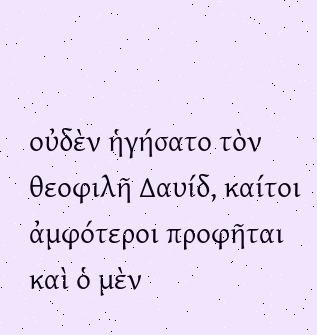οὐδὲν ἡγήσατο τὸν θεοφιλῆ Δαυίδ, καίτοι
ἀμφότεροι προφῆται καὶ ὁ μὲν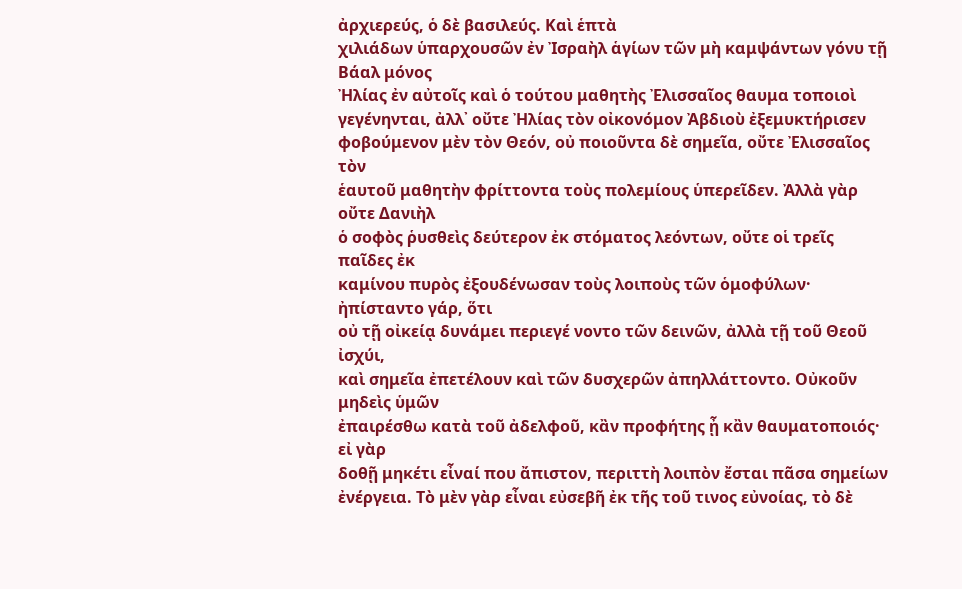ἀρχιερεύς, ὁ δὲ βασιλεύς. Καὶ ἑπτὰ
χιλιάδων ὑπαρχουσῶν ἐν Ἰσραὴλ ἁγίων τῶν μὴ καμψάντων γόνυ τῇ Βάαλ μόνος
Ἠλίας ἐν αὐτοῖς καὶ ὁ τούτου μαθητὴς Ἐλισσαῖος θαυμα τοποιοὶ
γεγένηνται, ἀλλ᾿ οὔτε Ἠλίας τὸν οἰκονόμον Ἀβδιοὺ ἐξεμυκτήρισεν
φοβούμενον μὲν τὸν Θεόν, οὐ ποιοῦντα δὲ σημεῖα, οὔτε Ἐλισσαῖος τὸν
ἑαυτοῦ μαθητὴν φρίττοντα τοὺς πολεμίους ὑπερεῖδεν. Ἀλλὰ γὰρ οὔτε Δανιὴλ
ὁ σοφὸς ῥυσθεὶς δεύτερον ἐκ στόματος λεόντων, οὔτε οἱ τρεῖς παῖδες ἐκ
καμίνου πυρὸς ἐξουδένωσαν τοὺς λοιποὺς τῶν ὁμοφύλων· ἠπίσταντο γάρ, ὅτι
οὐ τῇ οἰκείᾳ δυνάμει περιεγέ νοντο τῶν δεινῶν, ἀλλὰ τῇ τοῦ Θεοῦ ἰσχύι,
καὶ σημεῖα ἐπετέλουν καὶ τῶν δυσχερῶν ἀπηλλάττοντο. Οὐκοῦν μηδεὶς ὑμῶν
ἐπαιρέσθω κατὰ τοῦ ἀδελφοῦ, κἂν προφήτης ᾖ κἂν θαυματοποιός· εἰ γὰρ
δοθῇ μηκέτι εἶναί που ἄπιστον, περιττὴ λοιπὸν ἔσται πᾶσα σημείων
ἐνέργεια. Τὸ μὲν γὰρ εἶναι εὐσεβῆ ἐκ τῆς τοῦ τινος εὐνοίας, τὸ δὲ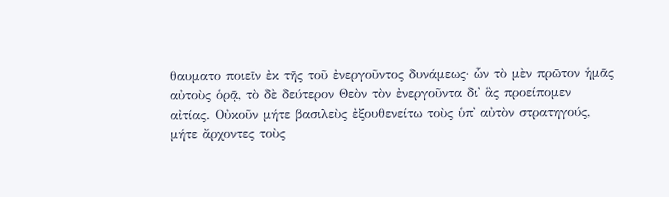θαυματο ποιεῖν ἐκ τῆς τοῦ ἐνεργοῦντος δυνάμεως· ὧν τὸ μὲν πρῶτον ἡμᾶς
αὐτοὺς ὁρᾷ, τὸ δὲ δεύτερον Θεὸν τὸν ἐνεργοῦντα δι᾿ ἃς προείπομεν
αἰτίας. Οὐκοῦν μήτε βασιλεὺς ἐξουθενείτω τοὺς ὑπ᾿ αὐτὸν στρατηγούς,
μήτε ἄρχοντες τοὺς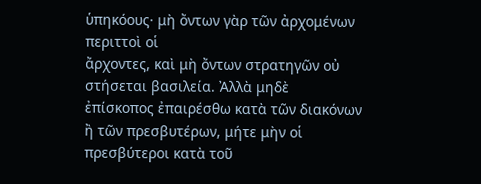ὑπηκόους· μὴ ὄντων γὰρ τῶν ἀρχομένων περιττοὶ οἱ
ἄρχοντες, καὶ μὴ ὄντων στρατηγῶν οὐ στήσεται βασιλεία. Ἀλλὰ μηδὲ
ἐπίσκοπος ἐπαιρέσθω κατὰ τῶν διακόνων ἢ τῶν πρεσβυτέρων, μήτε μὴν οἱ
πρεσβύτεροι κατὰ τοῦ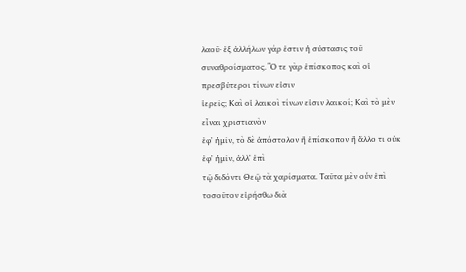λαοῦ· ἐξ ἀλλήλων γάρ ἐστιν ἡ σύστασις τοῦ
συναθροίσματος. Ὅ τε γὰρ ἐπίσκοπος καὶ οἱ πρεσβύτεροι τίνων εἰσιν
ἱερεῖς; Καὶ οἱ λαικοὶ τίνων εἰσιν λαικοί; Καὶ τὸ μὲν εἶναι χριστιανὸν
ἐφ᾿ ἡμῖν, τὸ δὲ ἀπόστολον ἢ ἐπίσκοπον ἢ ἄλλο τι οὐκ ἐφ᾿ ἡμῖν, ἀλλ᾿ ἐπὶ
τῷ διδόντι Θεῷ τὰ χαρίσματα. Ταῦτα μὲν οὖν ἐπὶ τοσοῦτον εἰρήσθω διὰ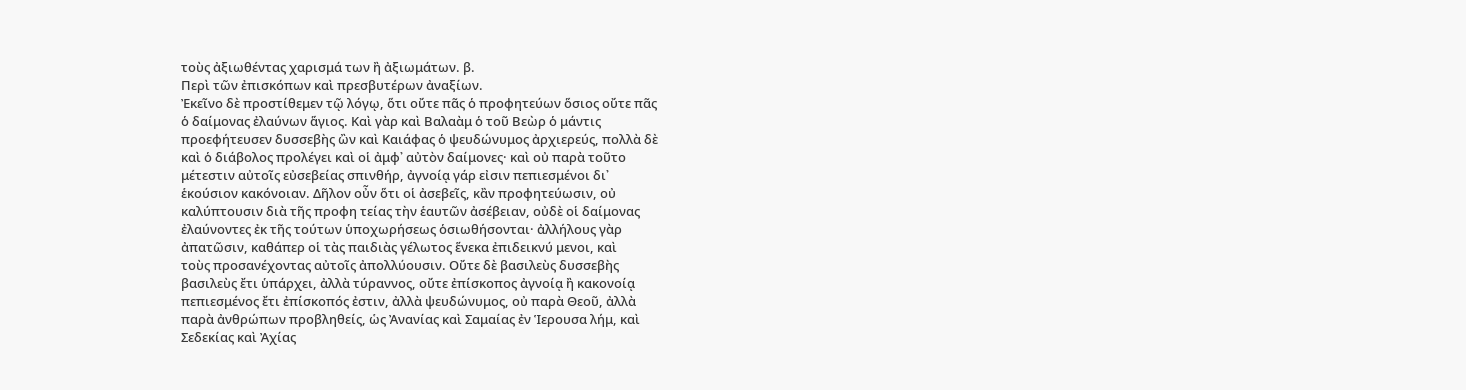τοὺς ἀξιωθέντας χαρισμά των ἢ ἀξιωμάτων. β.
Περὶ τῶν ἐπισκόπων καὶ πρεσβυτέρων ἀναξίων.
Ἐκεῖνο δὲ προστίθεμεν τῷ λόγῳ, ὅτι οὔτε πᾶς ὁ προφητεύων ὅσιος οὔτε πᾶς
ὁ δαίμονας ἐλαύνων ἅγιος. Καὶ γὰρ καὶ Βαλαὰμ ὁ τοῦ Βεὼρ ὁ μάντις
προεφήτευσεν δυσσεβὴς ὢν καὶ Καιάφας ὁ ψευδώνυμος ἀρχιερεύς, πολλὰ δὲ
καὶ ὁ διάβολος προλέγει καὶ οἱ ἀμφ᾿ αὐτὸν δαίμονες· καὶ οὐ παρὰ τοῦτο
μέτεστιν αὐτοῖς εὐσεβείας σπινθήρ, ἀγνοίᾳ γάρ εἰσιν πεπιεσμένοι δι᾿
ἑκούσιον κακόνοιαν. Δῆλον οὖν ὅτι οἱ ἀσεβεῖς, κἂν προφητεύωσιν, οὐ
καλύπτουσιν διὰ τῆς προφη τείας τὴν ἑαυτῶν ἀσέβειαν, οὐδὲ οἱ δαίμονας
ἐλαύνοντες ἐκ τῆς τούτων ὑποχωρήσεως ὁσιωθήσονται· ἀλλήλους γὰρ
ἀπατῶσιν, καθάπερ οἱ τὰς παιδιὰς γέλωτος ἕνεκα ἐπιδεικνύ μενοι, καὶ
τοὺς προσανέχοντας αὐτοῖς ἀπολλύουσιν. Οὔτε δὲ βασιλεὺς δυσσεβὴς
βασιλεὺς ἔτι ὑπάρχει, ἀλλὰ τύραννος, οὔτε ἐπίσκοπος ἀγνοίᾳ ἢ κακονοίᾳ
πεπιεσμένος ἔτι ἐπίσκοπός ἐστιν, ἀλλὰ ψευδώνυμος, οὐ παρὰ Θεοῦ, ἀλλὰ
παρὰ ἀνθρώπων προβληθείς, ὡς Ἀνανίας καὶ Σαμαίας ἐν Ἱερουσα λήμ, καὶ
Σεδεκίας καὶ Ἀχίας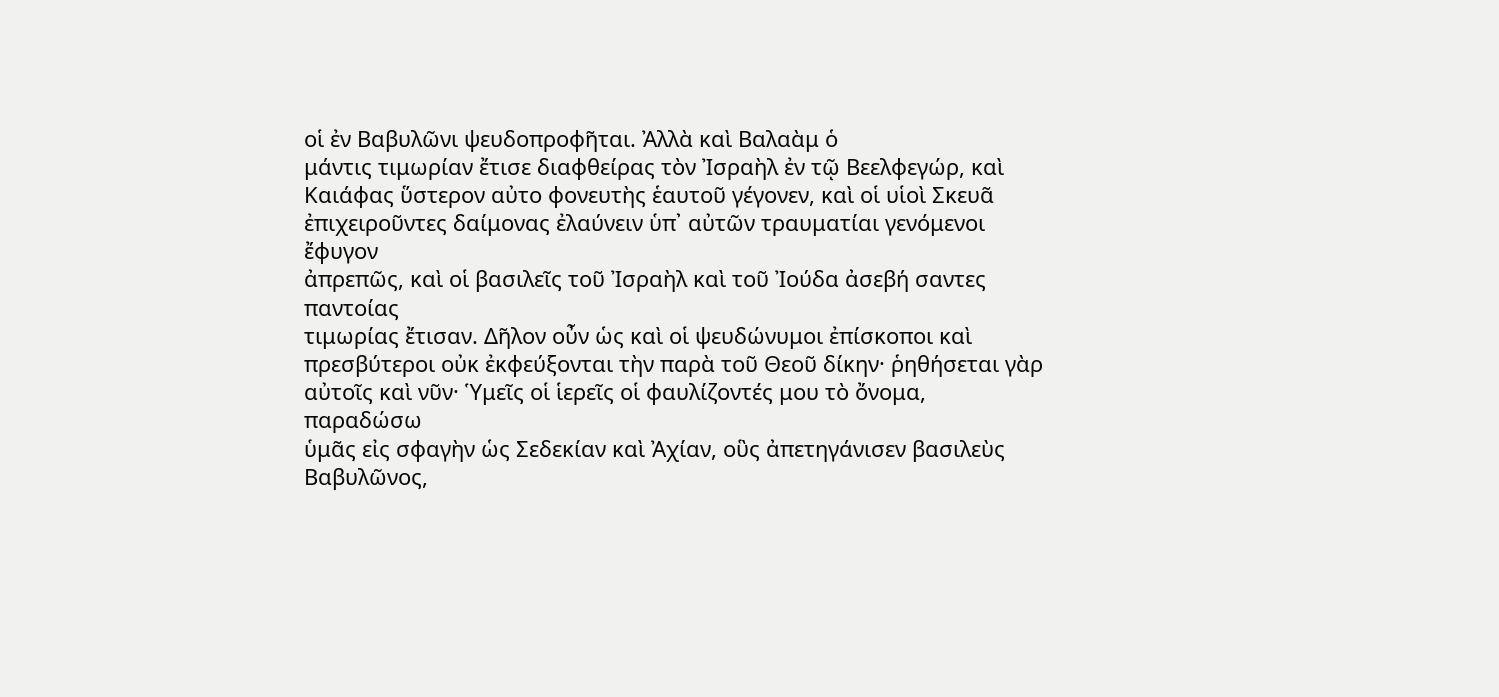οἱ ἐν Βαβυλῶνι ψευδοπροφῆται. Ἀλλὰ καὶ Βαλαὰμ ὁ
μάντις τιμωρίαν ἔτισε διαφθείρας τὸν Ἰσραὴλ ἐν τῷ Βεελφεγώρ, καὶ
Καιάφας ὕστερον αὐτο φονευτὴς ἑαυτοῦ γέγονεν, καὶ οἱ υἱοὶ Σκευᾶ
ἐπιχειροῦντες δαίμονας ἐλαύνειν ὑπ᾿ αὐτῶν τραυματίαι γενόμενοι ἔφυγον
ἀπρεπῶς, καὶ οἱ βασιλεῖς τοῦ Ἰσραὴλ καὶ τοῦ Ἰούδα ἀσεβή σαντες παντοίας
τιμωρίας ἔτισαν. Δῆλον οὖν ὡς καὶ οἱ ψευδώνυμοι ἐπίσκοποι καὶ
πρεσβύτεροι οὐκ ἐκφεύξονται τὴν παρὰ τοῦ Θεοῦ δίκην· ῥηθήσεται γὰρ
αὐτοῖς καὶ νῦν· Ὑμεῖς οἱ ἱερεῖς οἱ φαυλίζοντές μου τὸ ὄνομα, παραδώσω
ὑμᾶς εἰς σφαγὴν ὡς Σεδεκίαν καὶ Ἀχίαν, οὓς ἀπετηγάνισεν βασιλεὺς
Βαβυλῶνος,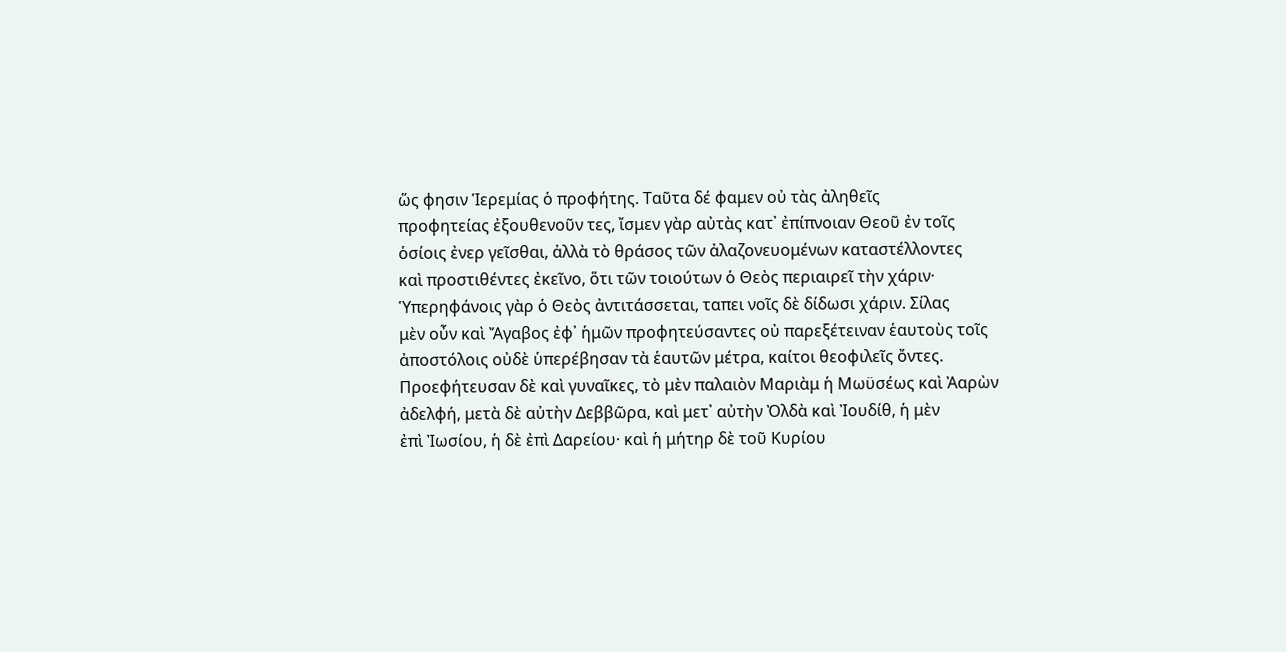ὥς φησιν Ἱερεμίας ὁ προφήτης. Ταῦτα δέ φαμεν οὐ τὰς ἀληθεῖς
προφητείας ἐξουθενοῦν τες, ἴσμεν γὰρ αὐτὰς κατ᾿ ἐπίπνοιαν Θεοῦ ἐν τοῖς
ὁσίοις ἐνερ γεῖσθαι, ἀλλὰ τὸ θράσος τῶν ἀλαζονευομένων καταστέλλοντες
καὶ προστιθέντες ἐκεῖνο, ὅτι τῶν τοιούτων ὁ Θεὸς περιαιρεῖ τὴν χάριν·
Ὑπερηφάνοις γὰρ ὁ Θεὸς ἀντιτάσσεται, ταπει νοῖς δὲ δίδωσι χάριν. Σίλας
μὲν οὖν καὶ Ἄγαβος ἐφ᾿ ἡμῶν προφητεύσαντες οὐ παρεξέτειναν ἑαυτοὺς τοῖς
ἀποστόλοις οὐδὲ ὑπερέβησαν τὰ ἑαυτῶν μέτρα, καίτοι θεοφιλεῖς ὄντες.
Προεφήτευσαν δὲ καὶ γυναῖκες, τὸ μὲν παλαιὸν Μαριὰμ ἡ Μωϋσέως καὶ Ἀαρὼν
ἀδελφή, μετὰ δὲ αὐτὴν Δεββῶρα, καὶ μετ᾿ αὐτὴν Ὀλδὰ καὶ Ἰουδίθ, ἡ μὲν
ἐπὶ Ἰωσίου, ἡ δὲ ἐπὶ Δαρείου· καὶ ἡ μήτηρ δὲ τοῦ Κυρίου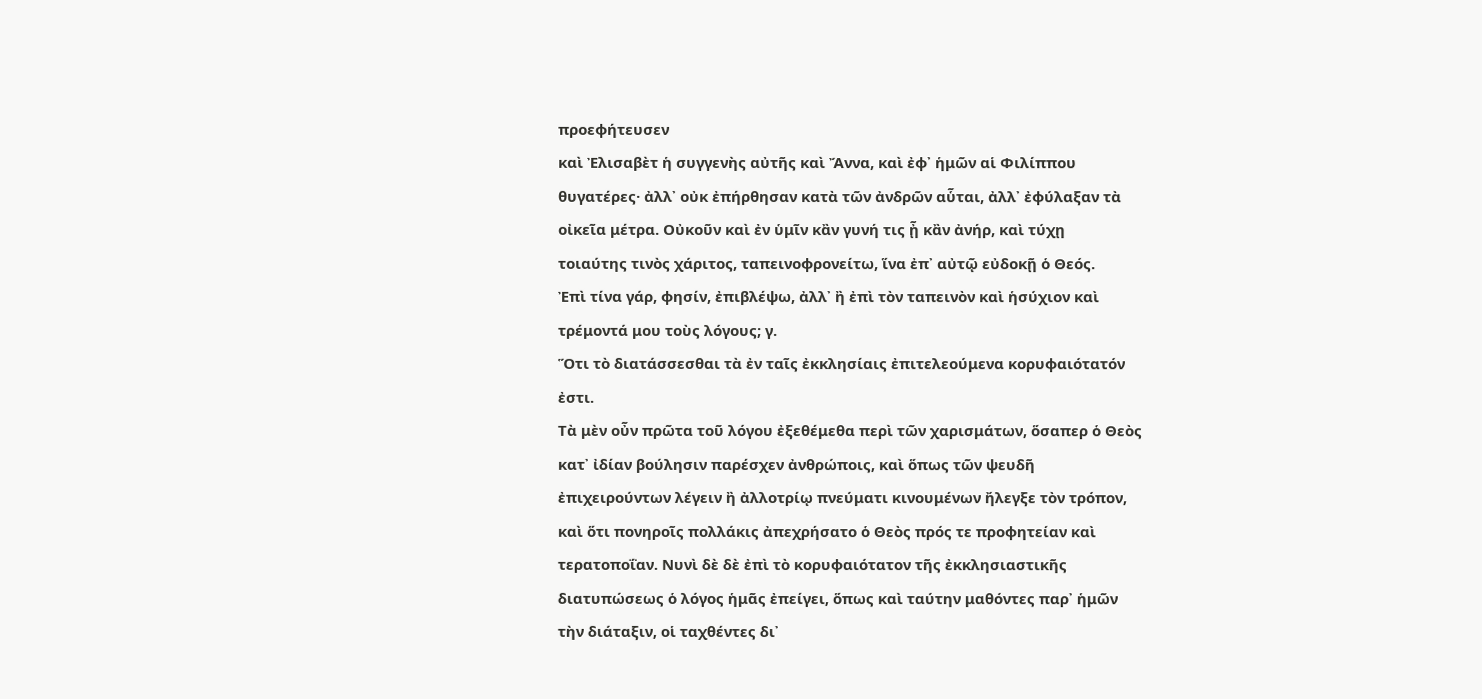προεφήτευσεν
καὶ Ἐλισαβὲτ ἡ συγγενὴς αὐτῆς καὶ Ἄννα, καὶ ἐφ᾿ ἡμῶν αἱ Φιλίππου
θυγατέρες· ἀλλ᾿ οὐκ ἐπήρθησαν κατὰ τῶν ἀνδρῶν αὗται, ἀλλ᾿ ἐφύλαξαν τὰ
οἰκεῖα μέτρα. Οὐκοῦν καὶ ἐν ὑμῖν κἂν γυνή τις ᾖ κἂν ἀνήρ, καὶ τύχῃ
τοιαύτης τινὸς χάριτος, ταπεινοφρονείτω, ἵνα ἐπ᾿ αὐτῷ εὐδοκῇ ὁ Θεός.
Ἐπὶ τίνα γάρ, φησίν, ἐπιβλέψω, ἀλλ᾿ ἢ ἐπὶ τὸν ταπεινὸν καὶ ἡσύχιον καὶ
τρέμοντά μου τοὺς λόγους; γ.
Ὅτι τὸ διατάσσεσθαι τὰ ἐν ταῖς ἐκκλησίαις ἐπιτελεούμενα κορυφαιότατόν
ἐστι.
Τὰ μὲν οὖν πρῶτα τοῦ λόγου ἐξεθέμεθα περὶ τῶν χαρισμάτων, ὅσαπερ ὁ Θεὸς
κατ᾿ ἰδίαν βούλησιν παρέσχεν ἀνθρώποις, καὶ ὅπως τῶν ψευδῆ
ἐπιχειρούντων λέγειν ἢ ἀλλοτρίῳ πνεύματι κινουμένων ἤλεγξε τὸν τρόπον,
καὶ ὅτι πονηροῖς πολλάκις ἀπεχρήσατο ὁ Θεὸς πρός τε προφητείαν καὶ
τερατοποΐαν. Νυνὶ δὲ δὲ ἐπὶ τὸ κορυφαιότατον τῆς ἐκκλησιαστικῆς
διατυπώσεως ὁ λόγος ἡμᾶς ἐπείγει, ὅπως καὶ ταύτην μαθόντες παρ᾿ ἡμῶν
τὴν διάταξιν, οἱ ταχθέντες δι᾿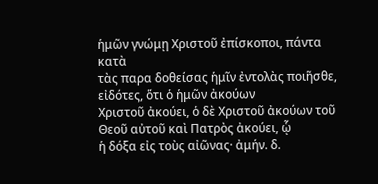ἡμῶν γνώμῃ Χριστοῦ ἐπίσκοποι, πάντα κατὰ
τὰς παρα δοθείσας ἡμῖν ἐντολὰς ποιῆσθε, εἰδότες, ὅτι ὁ ἡμῶν ἀκούων
Χριστοῦ ἀκούει, ὁ δὲ Χριστοῦ ἀκούων τοῦ Θεοῦ αὐτοῦ καὶ Πατρὸς ἀκούει, ᾧ
ἡ δόξα εἰς τοὺς αἰῶνας· ἀμήν. δ.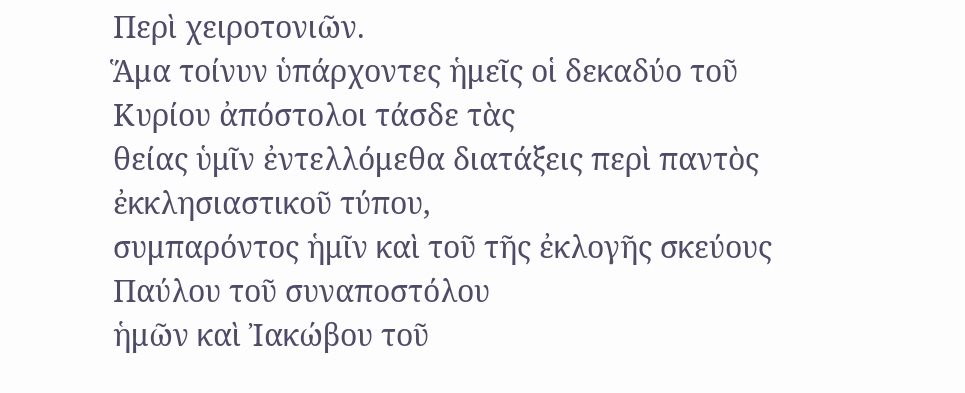Περὶ χειροτονιῶν.
Ἅμα τοίνυν ὑπάρχοντες ἡμεῖς οἱ δεκαδύο τοῦ Κυρίου ἀπόστολοι τάσδε τὰς
θείας ὑμῖν ἐντελλόμεθα διατάξεις περὶ παντὸς ἐκκλησιαστικοῦ τύπου,
συμπαρόντος ἡμῖν καὶ τοῦ τῆς ἐκλογῆς σκεύους Παύλου τοῦ συναποστόλου
ἡμῶν καὶ Ἰακώβου τοῦ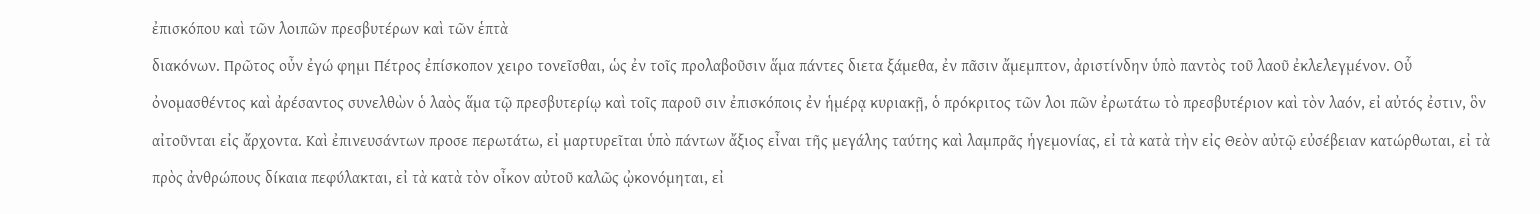ἐπισκόπου καὶ τῶν λοιπῶν πρεσβυτέρων καὶ τῶν ἑπτὰ
διακόνων. Πρῶτος οὖν ἐγώ φημι Πέτρος ἐπίσκοπον χειρο τονεῖσθαι, ὡς ἐν τοῖς προλαβοῦσιν ἅμα πάντες διετα ξάμεθα, ἐν πᾶσιν ἄμεμπτον, ἀριστίνδην ὑπὸ παντὸς τοῦ λαοῦ ἐκλελεγμένον. Οὗ ὀνομασθέντος καὶ ἀρέσαντος συνελθὼν ὁ λαὸς ἅμα τῷ πρεσβυτερίῳ καὶ τοῖς παροῦ σιν ἐπισκόποις ἐν ἡμέρᾳ κυριακῇ, ὁ πρόκριτος τῶν λοι πῶν ἐρωτάτω τὸ πρεσβυτέριον καὶ τὸν λαόν, εἰ αὐτός ἐστιν, ὃν αἰτοῦνται εἰς ἄρχοντα. Καὶ ἐπινευσάντων προσε περωτάτω, εἰ μαρτυρεῖται ὑπὸ πάντων ἄξιος εἶναι τῆς μεγάλης ταύτης καὶ λαμπρᾶς ἡγεμονίας, εἰ τὰ κατὰ τὴν εἰς Θεὸν αὐτῷ εὐσέβειαν κατώρθωται, εἰ τὰ πρὸς ἀνθρώπους δίκαια πεφύλακται, εἰ τὰ κατὰ τὸν οἶκον αὐτοῦ καλῶς ᾠκονόμηται, εἰ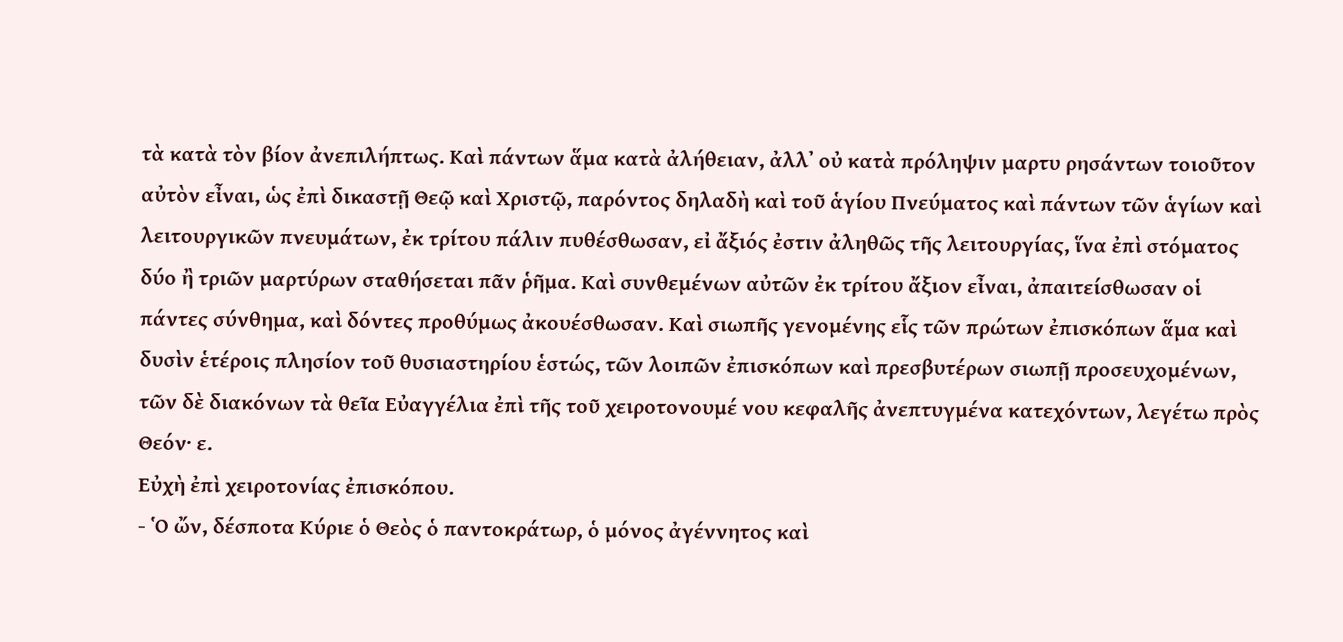τὰ κατὰ τὸν βίον ἀνεπιλήπτως. Καὶ πάντων ἅμα κατὰ ἀλήθειαν, ἀλλ᾿ οὐ κατὰ πρόληψιν μαρτυ ρησάντων τοιοῦτον αὐτὸν εἶναι, ὡς ἐπὶ δικαστῇ Θεῷ καὶ Χριστῷ, παρόντος δηλαδὴ καὶ τοῦ ἁγίου Πνεύματος καὶ πάντων τῶν ἁγίων καὶ λειτουργικῶν πνευμάτων, ἐκ τρίτου πάλιν πυθέσθωσαν, εἰ ἄξιός ἐστιν ἀληθῶς τῆς λειτουργίας, ἵνα ἐπὶ στόματος δύο ἢ τριῶν μαρτύρων σταθήσεται πᾶν ῥῆμα. Καὶ συνθεμένων αὐτῶν ἐκ τρίτου ἄξιον εἶναι, ἀπαιτείσθωσαν οἱ πάντες σύνθημα, καὶ δόντες προθύμως ἀκουέσθωσαν. Καὶ σιωπῆς γενομένης εἷς τῶν πρώτων ἐπισκόπων ἅμα καὶ δυσὶν ἑτέροις πλησίον τοῦ θυσιαστηρίου ἑστώς, τῶν λοιπῶν ἐπισκόπων καὶ πρεσβυτέρων σιωπῇ προσευχομένων, τῶν δὲ διακόνων τὰ θεῖα Εὐαγγέλια ἐπὶ τῆς τοῦ χειροτονουμέ νου κεφαλῆς ἀνεπτυγμένα κατεχόντων, λεγέτω πρὸς Θεόν· ε.
Εὐχὴ ἐπὶ χειροτονίας ἐπισκόπου.
- Ὁ ὤν, δέσποτα Κύριε ὁ Θεὸς ὁ παντοκράτωρ, ὁ μόνος ἀγέννητος καὶ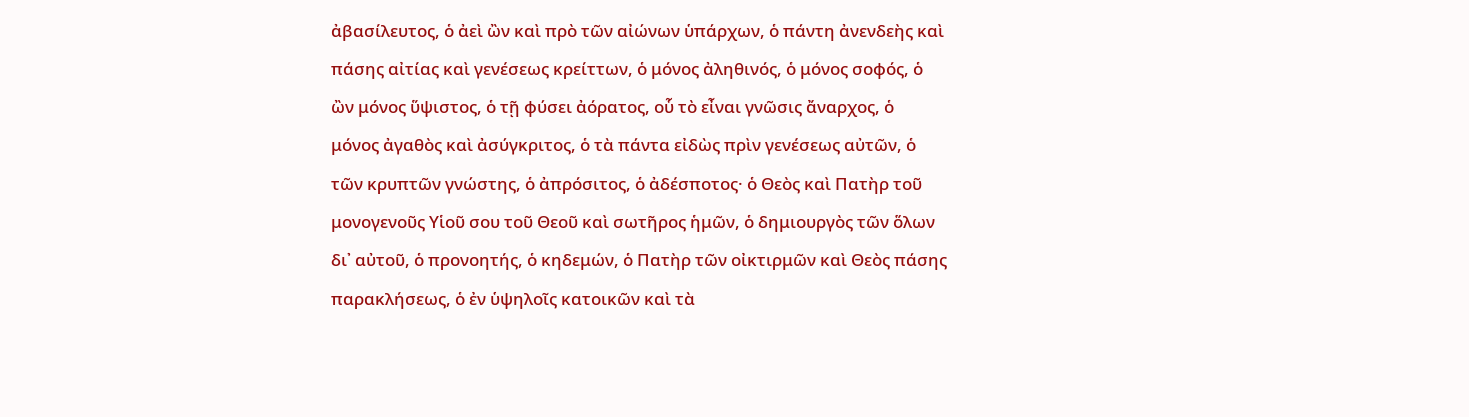ἀβασίλευτος, ὁ ἀεὶ ὢν καὶ πρὸ τῶν αἰώνων ὑπάρχων, ὁ πάντη ἀνενδεὴς καὶ
πάσης αἰτίας καὶ γενέσεως κρείττων, ὁ μόνος ἀληθινός, ὁ μόνος σοφός, ὁ
ὢν μόνος ὕψιστος, ὁ τῇ φύσει ἀόρατος, οὗ τὸ εἶναι γνῶσις ἄναρχος, ὁ
μόνος ἀγαθὸς καὶ ἀσύγκριτος, ὁ τὰ πάντα εἰδὼς πρὶν γενέσεως αὐτῶν, ὁ
τῶν κρυπτῶν γνώστης, ὁ ἀπρόσιτος, ὁ ἀδέσποτος· ὁ Θεὸς καὶ Πατὴρ τοῦ
μονογενοῦς Υἱοῦ σου τοῦ Θεοῦ καὶ σωτῆρος ἡμῶν, ὁ δημιουργὸς τῶν ὅλων
δι᾿ αὐτοῦ, ὁ προνοητής, ὁ κηδεμών, ὁ Πατὴρ τῶν οἰκτιρμῶν καὶ Θεὸς πάσης
παρακλήσεως, ὁ ἐν ὑψηλοῖς κατοικῶν καὶ τὰ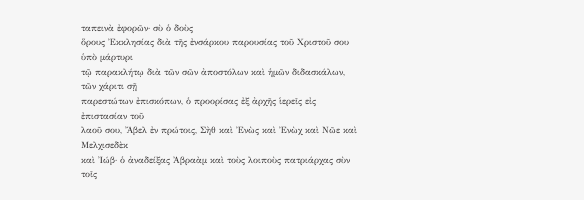ταπεινὰ ἐφορῶν· σὺ ὁ δοὺς
ὅρους Ἐκκλησίας διὰ τῆς ἐνσάρκου παρουσίας τοῦ Χριστοῦ σου ὑπὸ μάρτυρι
τῷ παρακλήτῳ διὰ τῶν σῶν ἀποστόλων καὶ ἡμῶν διδασκάλων, τῶν χάριτι σῇ
παρεστώτων ἐπισκόπων, ὁ προορίσας ἐξ ἀρχῆς ἱερεῖς εἰς ἐπιστασίαν τοῦ
λαοῦ σου, Ἄβελ ἐν πρώτοις, Σὴθ καὶ Ἐνὼς καὶ Ἐνὼχ καὶ Νῶε καὶ Μελχισεδὲκ
καὶ Ἰώβ· ὁ ἀναδείξας Ἀβραὰμ καὶ τοὺς λοιποὺς πατριάρχας σὺν τοῖς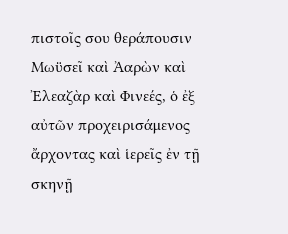πιστοῖς σου θεράπουσιν Μωϋσεῖ καὶ Ἀαρὼν καὶ Ἐλεαζὰρ καὶ Φινεές, ὁ ἐξ
αὐτῶν προχειρισάμενος ἄρχοντας καὶ ἱερεῖς ἐν τῇ σκηνῇ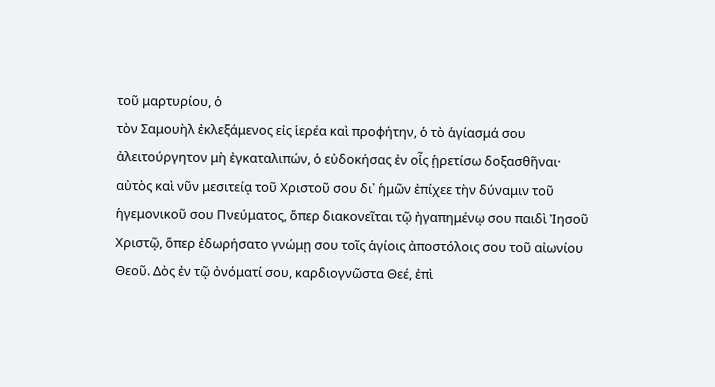τοῦ μαρτυρίου, ὁ
τὸν Σαμουὴλ ἐκλεξάμενος εἰς ἱερέα καὶ προφήτην, ὁ τὸ ἁγίασμά σου
ἀλειτούργητον μὴ ἐγκαταλιπών, ὁ εὐδοκήσας ἐν οἷς ᾑρετίσω δοξασθῆναι·
αὐτὸς καὶ νῦν μεσιτείᾳ τοῦ Χριστοῦ σου δι᾿ ἡμῶν ἐπίχεε τὴν δύναμιν τοῦ
ἡγεμονικοῦ σου Πνεύματος, ὅπερ διακονεῖται τῷ ἠγαπημένῳ σου παιδὶ Ἰησοῦ
Χριστῷ, ὅπερ ἐδωρήσατο γνώμῃ σου τοῖς ἁγίοις ἀποστόλοις σου τοῦ αἰωνίου
Θεοῦ. Δὸς ἐν τῷ ὀνόματί σου, καρδιογνῶστα Θεέ, ἐπὶ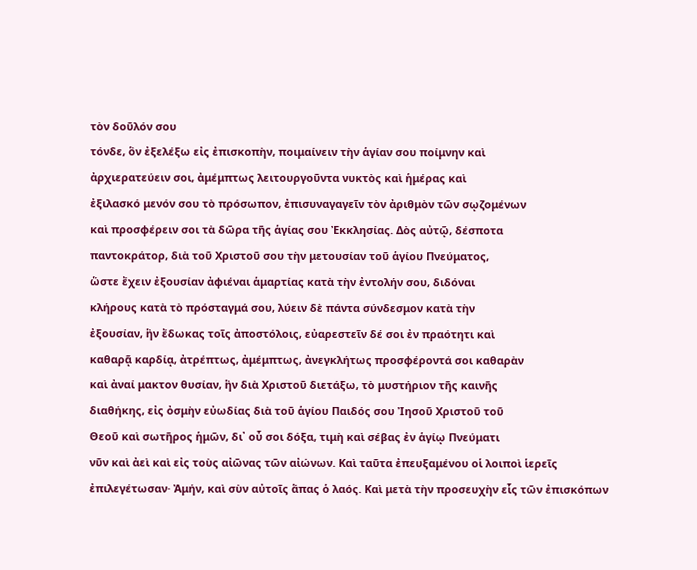τὸν δοῦλόν σου
τόνδε, ὃν ἐξελέξω εἰς ἐπισκοπὴν, ποιμαίνειν τὴν ἁγίαν σου ποίμνην καὶ
ἀρχιερατεύειν σοι, ἀμέμπτως λειτουργοῦντα νυκτὸς καὶ ἡμέρας καὶ
ἐξιλασκό μενόν σου τὸ πρόσωπον, ἐπισυναγαγεῖν τὸν ἀριθμὸν τῶν σῳζομένων
καὶ προσφέρειν σοι τὰ δῶρα τῆς ἁγίας σου Ἐκκλησίας. Δὸς αὐτῷ, δέσποτα
παντοκράτορ, διὰ τοῦ Χριστοῦ σου τὴν μετουσίαν τοῦ ἁγίου Πνεύματος,
ὥστε ἔχειν ἐξουσίαν ἀφιέναι ἁμαρτίας κατὰ τὴν ἐντολήν σου, διδόναι
κλήρους κατὰ τὸ πρόσταγμά σου, λύειν δὲ πάντα σύνδεσμον κατὰ τὴν
ἐξουσίαν, ἣν ἔδωκας τοῖς ἀποστόλοις, εὐαρεστεῖν δέ σοι ἐν πραότητι καὶ
καθαρᾷ καρδίᾳ, ἀτρέπτως, ἀμέμπτως, ἀνεγκλήτως προσφέροντά σοι καθαρὰν
καὶ ἀναί μακτον θυσίαν, ἣν διὰ Χριστοῦ διετάξω, τὸ μυστήριον τῆς καινῆς
διαθήκης, εἰς ὀσμὴν εὐωδίας διὰ τοῦ ἁγίου Παιδός σου Ἰησοῦ Χριστοῦ τοῦ
Θεοῦ καὶ σωτῆρος ἡμῶν, δι᾿ οὗ σοι δόξα, τιμὴ καὶ σέβας ἐν ἁγίῳ Πνεύματι
νῦν καὶ ἀεὶ καὶ εἰς τοὺς αἰῶνας τῶν αἰώνων. Καὶ ταῦτα ἐπευξαμένου οἱ λοιποὶ ἱερεῖς ἐπιλεγέτωσαν· Ἀμήν, καὶ σὺν αὐτοῖς ἅπας ὁ λαός. Καὶ μετὰ τὴν προσευχὴν εἷς τῶν ἐπισκόπων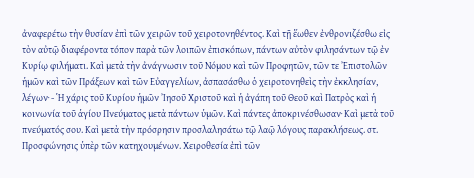ἀναφερέτω τὴν θυσίαν ἐπὶ τῶν χειρῶν τοῦ χειροτονηθέντος. Καὶ τῇ ἕωθεν ἐνθρονιζέσθω εἰς τὸν αὐτῷ διαφέροντα τόπον παρὰ τῶν λοιπῶν ἐπισκόπων, πάντων αὐτὸν φιλησάντων τῷ ἐν Κυρίῳ φιλήματι. Καὶ μετὰ τὴν ἀνάγνωσιν τοῦ Νόμου καὶ τῶν Προφητῶν, τῶν τε Ἐπιστολῶν ἡμῶν καὶ τῶν Πράξεων καὶ τῶν Εὐαγγελίων, ἀσπασάσθω ὁ χειροτονηθεὶς τὴν ἐκκλησίαν, λέγων· - Ἡ χάρις τοῦ Κυρίου ἡμῶν Ἰησοῦ Χριστοῦ καὶ ἡ ἀγάπη τοῦ Θεοῦ καὶ Πατρὸς καὶ ἡ κοινωνία τοῦ ἁγίου Πνεύματος μετὰ πάντων ὑμῶν. Καὶ πάντες ἀποκρινέσθωσαν· Καὶ μετὰ τοῦ πνεύματός σου. Καὶ μετὰ τὴν πρόσρησιν προσλαλησάτω τῷ λαῷ λόγους παρακλήσεως. στ.
Προσφώνησις ὑπὲρ τῶν κατηχουμένων. Χειροθεσία ἐπὶ τῶν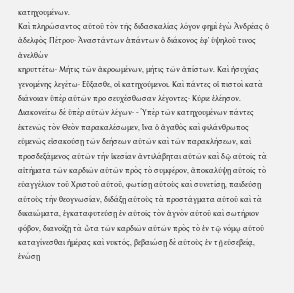κατηχουμένων.
Καὶ πληρώσαντος αὐτοῦ τὸν τῆς διδασκαλίας λόγον φημὶ ἐγὼ Ἀνδρέας ὁ
ἀδελφὸς Πέτρου· Ἀναστάντων ἁπάντων ὁ διάκονος ἐφ᾿ ὑψηλοῦ τινος ἀνελθὼν
κηρυττέτω· Μήτις τῶν ἀκροωμένων, μήτις τῶν ἀπίστων. Καὶ ἡσυχίας
γενομένης λεγέτω· Εὔξασθε, οἱ κατηχούμενοι. Καὶ πάντες οἱ πιστοὶ κατὰ διάνοιαν ὑπὲρ αὐτῶν προ σευχέσθωσαν λέγοντες· Κύριε ἐλέησον. Διακονείτω δὲ ὑπὲρ αὐτῶν λέγων· - Ὑπὲρ τῶν κατηχουμένων πάντες ἐκτενῶς τὸν Θεὸν παρακαλέσωμεν, ἵνα ὁ ἀγαθὸς καὶ φιλάνθρωπος εὐμενῶς εἰσακούσῃ τῶν δεήσεων αὐτῶν καὶ τῶν παρακλήσεων, καὶ προσδεξάμενος αὐτῶν τὴν ἱκεσίαν ἀντιλάβηται αὐτῶν καὶ δῷ αὐτοῖς τὰ αἰτήματα τῶν καρδιῶν αὐτῶν πρὸς τὸ συμφέρον, ἀποκαλύψῃ αὐτοῖς τὸ εὐαγγέλιον τοῦ Χριστοῦ αὐτοῦ, φωτίσῃ αὐτοὺς καὶ συνετίσῃ, παιδεύσῃ αὐτοὺς τὴν θεογνωσίαν, διδάξῃ αὐτοὺς τὰ προστάγματα αὐτοῦ καὶ τὰ δικαιώματα, ἐγκαταφυτεύσῃ ἐν αὐτοῖς τὸν ἁγνὸν αὐτοῦ καὶ σωτήριον φόβον, διανοίξῃ τὰ ὦτα τῶν καρδιῶν αὐτῶν πρὸς τὸ ἐν τῷ νόμῳ αὐτοῦ καταγίνεσθαι ἡμέρας καὶ νυκτός, βεβαιώσῃ δὲ αὐτοὺς ἐν τῇ εὐσεβείᾳ, ἑνώσῃ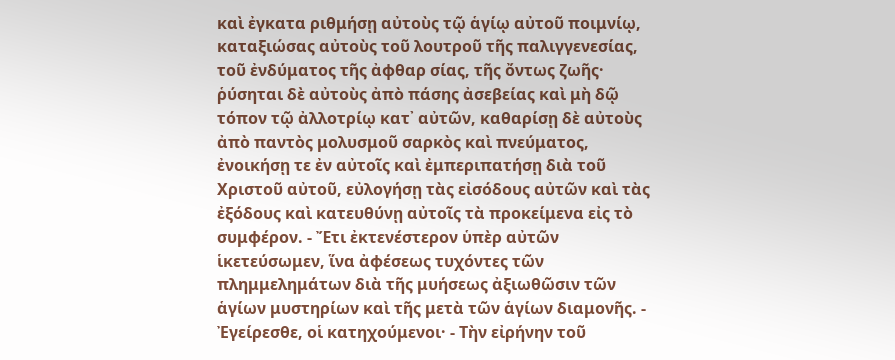καὶ ἐγκατα ριθμήσῃ αὐτοὺς τῷ ἁγίῳ αὐτοῦ ποιμνίῳ, καταξιώσας αὐτοὺς τοῦ λουτροῦ τῆς παλιγγενεσίας, τοῦ ἐνδύματος τῆς ἀφθαρ σίας, τῆς ὄντως ζωῆς· ῥύσηται δὲ αὐτοὺς ἀπὸ πάσης ἀσεβείας καὶ μὴ δῷ τόπον τῷ ἀλλοτρίῳ κατ᾿ αὐτῶν, καθαρίσῃ δὲ αὐτοὺς ἀπὸ παντὸς μολυσμοῦ σαρκὸς καὶ πνεύματος, ἐνοικήσῃ τε ἐν αὐτοῖς καὶ ἐμπεριπατήσῃ διὰ τοῦ Χριστοῦ αὐτοῦ, εὐλογήσῃ τὰς εἰσόδους αὐτῶν καὶ τὰς ἐξόδους καὶ κατευθύνῃ αὐτοῖς τὰ προκείμενα εἰς τὸ συμφέρον. - Ἔτι ἐκτενέστερον ὑπὲρ αὐτῶν ἱκετεύσωμεν, ἵνα ἀφέσεως τυχόντες τῶν πλημμελημάτων διὰ τῆς μυήσεως ἀξιωθῶσιν τῶν ἁγίων μυστηρίων καὶ τῆς μετὰ τῶν ἁγίων διαμονῆς. - Ἐγείρεσθε, οἱ κατηχούμενοι· - Τὴν εἰρήνην τοῦ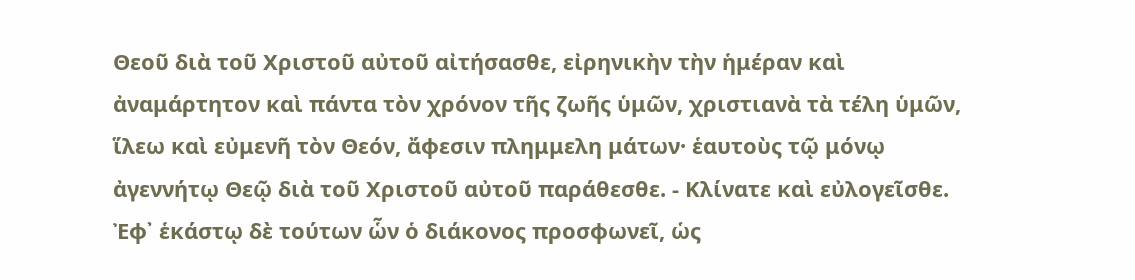Θεοῦ διὰ τοῦ Χριστοῦ αὐτοῦ αἰτήσασθε, εἰρηνικὴν τὴν ἡμέραν καὶ ἀναμάρτητον καὶ πάντα τὸν χρόνον τῆς ζωῆς ὑμῶν, χριστιανὰ τὰ τέλη ὑμῶν, ἵλεω καὶ εὐμενῆ τὸν Θεόν, ἄφεσιν πλημμελη μάτων· ἑαυτοὺς τῷ μόνῳ ἀγεννήτῳ Θεῷ διὰ τοῦ Χριστοῦ αὐτοῦ παράθεσθε. - Κλίνατε καὶ εὐλογεῖσθε. Ἐφ᾿ ἑκάστῳ δὲ τούτων ὧν ὁ διάκονος προσφωνεῖ, ὡς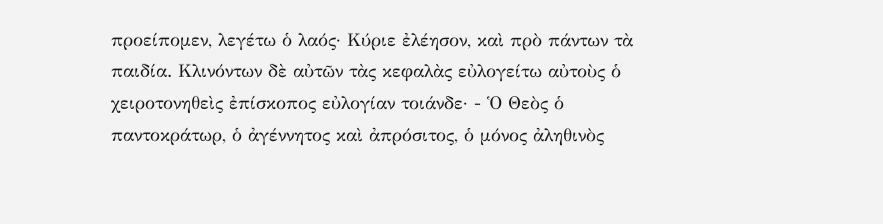προείπομεν, λεγέτω ὁ λαός· Κύριε ἐλέησον, καὶ πρὸ πάντων τὰ παιδία. Κλινόντων δὲ αὐτῶν τὰς κεφαλὰς εὐλογείτω αὐτοὺς ὁ χειροτονηθεὶς ἐπίσκοπος εὐλογίαν τοιάνδε· - Ὁ Θεὸς ὁ παντοκράτωρ, ὁ ἀγέννητος καὶ ἀπρόσιτος, ὁ μόνος ἀληθινὸς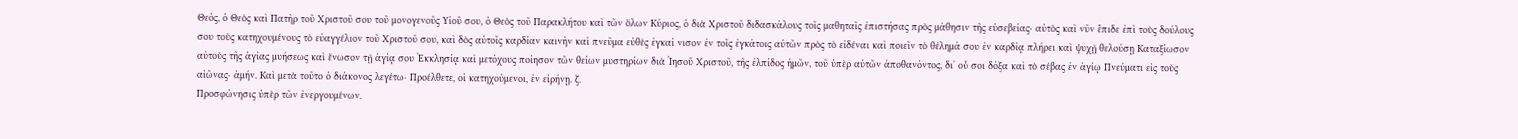Θεός, ὁ Θεὸς καὶ Πατὴρ τοῦ Χριστοῦ σου τοῦ μονογενοῦς Υἱοῦ σου, ὁ Θεὸς τοῦ Παρακλήτου καὶ τῶν ὅλων Κύριος, ὁ διὰ Χριστοῦ διδασκάλους τοῖς μαθηταῖς ἐπιστήσας πρὸς μάθησιν τῆς εὐσεβείας· αὐτὸς καὶ νῦν ἔπιδε ἐπὶ τοὺς δούλους σου τοὺς κατηχουμένους τὸ εὐαγγέλιον τοῦ Χριστοῦ σου, καὶ δὸς αὐτοῖς καρδίαν καινὴν καὶ πνεῦμα εὐθὲς ἐγκαί νισον ἐν τοῖς ἐγκάτοις αὐτῶν πρὸς τὸ εἰδέναι καὶ ποιεῖν τὸ θέλημά σου ἐν καρδίᾳ πλήρει καὶ ψυχῇ θελούσῃ Καταξίωσον αὐτοὺς τῆς ἁγίας μυήσεως καὶ ἕνωσον τῇ ἁγίᾳ σου Ἐκκλησίᾳ καὶ μετόχους ποίησον τῶν θείων μυστηρίων διὰ Ἰησοῦ Χριστοῦ, τῆς ἐλπίδος ἡμῶν, τοῦ ὑπὲρ αὐτῶν ἀποθανόντος, δι᾿ οὗ σοι δόξα καὶ τὸ σέβας ἐν ἁγίῳ Πνεύματι εἰς τοὺς αἰῶνας· ἀμήν. Καὶ μετὰ τοῦτο ὁ διάκονος λεγέτω· Προέλθετε, οἱ κατηχούμενοι, ἐν εἰρήνῃ. ζ.
Προσφώνησις ὑπὲρ τῶν ἐνεργουμένων.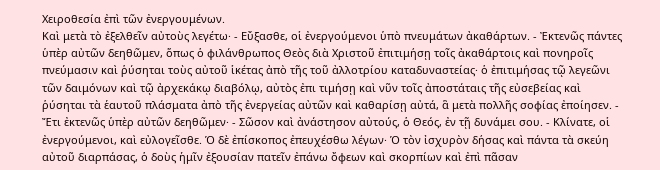Χειροθεσία ἐπὶ τῶν ἐνεργουμένων.
Καὶ μετὰ τὸ ἐξελθεῖν αὐτοὺς λεγέτω· - Εὔξασθε, οἱ ἐνεργούμενοι ὑπὸ πνευμάτων ἀκαθάρτων. - Ἐκτενῶς πάντες ὑπὲρ αὐτῶν δεηθῶμεν, ὅπως ὁ φιλάνθρωπος Θεὸς διὰ Χριστοῦ ἐπιτιμήσῃ τοῖς ἀκαθάρτοις καὶ πονηροῖς πνεύμασιν καὶ ῥύσηται τοὺς αὐτοῦ ἱκέτας ἀπὸ τῆς τοῦ ἀλλοτρίου καταδυναστείας· ὁ ἐπιτιμήσας τῷ λεγεῶνι τῶν δαιμόνων καὶ τῷ ἀρχεκάκῳ διαβόλῳ, αὐτὸς ἐπι τιμήσῃ καὶ νῦν τοῖς ἀποστάταις τῆς εὐσεβείας καὶ ῥύσηται τὰ ἑαυτοῦ πλάσματα ἀπὸ τῆς ἐνεργείας αὐτῶν καὶ καθαρίσῃ αὐτά, ἃ μετὰ πολλῆς σοφίας ἐποίησεν. - Ἔτι ἐκτενῶς ὑπὲρ αὐτῶν δεηθῶμεν· - Σῶσον καὶ ἀνάστησον αὐτούς, ὁ Θεός, ἐν τῇ δυνάμει σου. - Κλίνατε, οἱ ἐνεργούμενοι, καὶ εὐλογεῖσθε. Ὁ δὲ ἐπίσκοπος ἐπευχέσθω λέγων· Ὁ τὸν ἰσχυρὸν δήσας καὶ πάντα τὰ σκεύη αὐτοῦ διαρπάσας, ὁ δοὺς ἡμῖν ἐξουσίαν πατεῖν ἐπάνω ὄφεων καὶ σκορπίων καὶ ἐπὶ πᾶσαν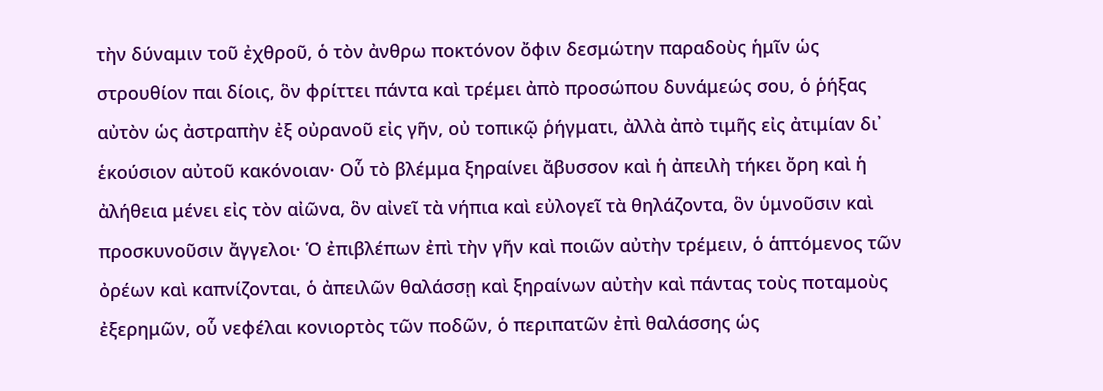τὴν δύναμιν τοῦ ἐχθροῦ, ὁ τὸν ἀνθρω ποκτόνον ὄφιν δεσμώτην παραδοὺς ἡμῖν ὡς στρουθίον παι δίοις, ὃν φρίττει πάντα καὶ τρέμει ἀπὸ προσώπου δυνάμεώς σου, ὁ ῥήξας αὐτὸν ὡς ἀστραπὴν ἐξ οὐρανοῦ εἰς γῆν, οὐ τοπικῷ ῥήγματι, ἀλλὰ ἀπὸ τιμῆς εἰς ἀτιμίαν δι᾿ ἑκούσιον αὐτοῦ κακόνοιαν· Οὗ τὸ βλέμμα ξηραίνει ἄβυσσον καὶ ἡ ἀπειλὴ τήκει ὄρη καὶ ἡ ἀλήθεια μένει εἰς τὸν αἰῶνα, ὃν αἰνεῖ τὰ νήπια καὶ εὐλογεῖ τὰ θηλάζοντα, ὃν ὑμνοῦσιν καὶ προσκυνοῦσιν ἄγγελοι· Ὁ ἐπιβλέπων ἐπὶ τὴν γῆν καὶ ποιῶν αὐτὴν τρέμειν, ὁ ἁπτόμενος τῶν ὀρέων καὶ καπνίζονται, ὁ ἀπειλῶν θαλάσσῃ καὶ ξηραίνων αὐτὴν καὶ πάντας τοὺς ποταμοὺς ἐξερημῶν, οὗ νεφέλαι κονιορτὸς τῶν ποδῶν, ὁ περιπατῶν ἐπὶ θαλάσσης ὡς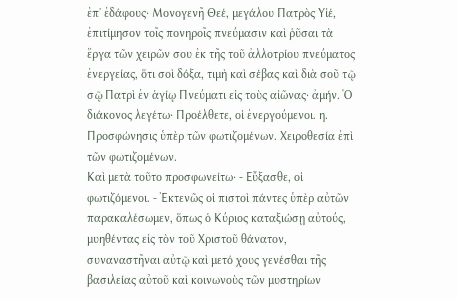ἐπ᾿ ἐδάφους· Μονογενῆ Θεέ, μεγάλου Πατρὸς Υἱέ, ἐπιτίμησον τοῖς πονηροῖς πνεύμασιν καὶ ῥῦσαι τὰ ἔργα τῶν χειρῶν σου ἐκ τῆς τοῦ ἀλλοτρίου πνεύματος ἐνεργείας, ὅτι σοὶ δόξα, τιμὴ καὶ σέβας καὶ διὰ σοῦ τῷ σῷ Πατρὶ ἐν ἁγίῳ Πνεύματι εἰς τοὺς αἰῶνας· ἀμήν. Ὁ διάκονος λεγέτω· Προέλθετε, οἱ ἐνεργούμενοι. η.
Προσφώνησις ὑπὲρ τῶν φωτιζομένων. Χειροθεσία ἐπὶ τῶν φωτιζομένων.
Καὶ μετὰ τοῦτο προσφωνείτω· - Εὔξασθε, οἱ φωτιζόμενοι. - Ἐκτενῶς οἱ πιστοὶ πάντες ὑπὲρ αὐτῶν παρακαλέσωμεν, ὅπως ὁ Κύριος καταξιώσῃ αὐτούς, μυηθέντας εἰς τὸν τοῦ Χριστοῦ θάνατον, συναναστῆναι αὐτῷ καὶ μετό χους γενέσθαι τῆς βασιλείας αὐτοῦ καὶ κοινωνοὺς τῶν μυστηρίων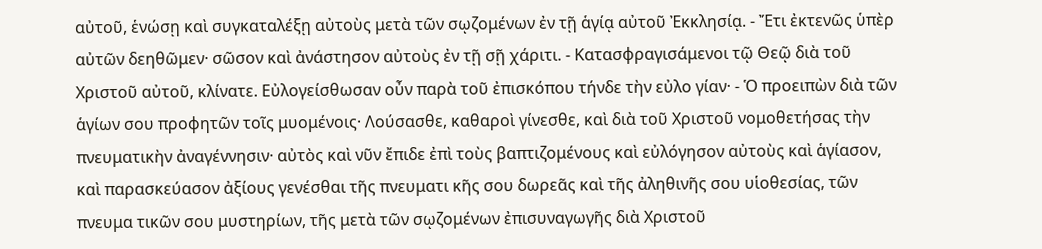αὐτοῦ, ἑνώσῃ καὶ συγκαταλέξῃ αὐτοὺς μετὰ τῶν σῳζομένων ἐν τῇ ἁγίᾳ αὐτοῦ Ἐκκλησίᾳ. - Ἔτι ἐκτενῶς ὑπὲρ αὐτῶν δεηθῶμεν· σῶσον καὶ ἀνάστησον αὐτοὺς ἐν τῇ σῇ χάριτι. - Κατασφραγισάμενοι τῷ Θεῷ διὰ τοῦ Χριστοῦ αὐτοῦ, κλίνατε. Εὐλογείσθωσαν οὖν παρὰ τοῦ ἐπισκόπου τήνδε τὴν εὐλο γίαν· - Ὁ προειπὼν διὰ τῶν ἁγίων σου προφητῶν τοῖς μυομένοις· Λούσασθε, καθαροὶ γίνεσθε, καὶ διὰ τοῦ Χριστοῦ νομοθετήσας τὴν πνευματικὴν ἀναγέννησιν· αὐτὸς καὶ νῦν ἔπιδε ἐπὶ τοὺς βαπτιζομένους καὶ εὐλόγησον αὐτοὺς καὶ ἁγίασον, καὶ παρασκεύασον ἀξίους γενέσθαι τῆς πνευματι κῆς σου δωρεᾶς καὶ τῆς ἀληθινῆς σου υἱοθεσίας, τῶν πνευμα τικῶν σου μυστηρίων, τῆς μετὰ τῶν σῳζομένων ἐπισυναγωγῆς διὰ Χριστοῦ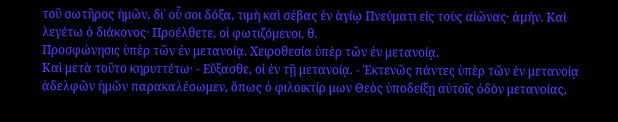τοῦ σωτῆρος ἡμῶν, δι᾿ οὗ σοι δόξα, τιμὴ καὶ σέβας ἐν ἁγίῳ Πνεύματι εἰς τοὺς αἰῶνας· ἀμήν. Καὶ λεγέτω ὁ διάκονος· Προέλθετε, οἱ φωτιζόμενοι. θ.
Προσφώνησις ὑπὲρ τῶν ἐν μετανοίᾳ. Χειροθεσία ὑπὲρ τῶν ἐν μετανοίᾳ.
Καὶ μετὰ τοῦτο κηρυττέτω· - Εὔξασθε, οἱ ἐν τῇ μετανοίᾳ. - Ἐκτενῶς πάντες ὑπὲρ τῶν ἐν μετανοίᾳ ἀδελφῶν ἡμῶν παρακαλέσωμεν, ὅπως ὁ φιλοικτίρ μων Θεὸς ὑποδείξῃ αὐτοῖς ὁδὸν μετανοίας,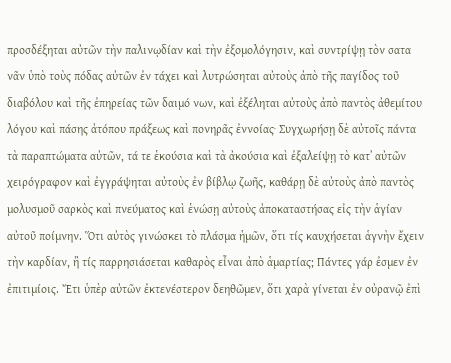προσδέξηται αὐτῶν τὴν παλινῳδίαν καὶ τὴν ἐξομολόγησιν, καὶ συντρίψῃ τὸν σατα νᾶν ὑπὸ τοὺς πόδας αὐτῶν ἐν τάχει καὶ λυτρώσηται αὐτοὺς ἀπὸ τῆς παγίδος τοῦ διαβόλου καὶ τῆς ἐπηρείας τῶν δαιμό νων, καὶ ἐξέληται αὐτοὺς ἀπὸ παντὸς ἀθεμίτου λόγου καὶ πάσης ἀτόπου πράξεως καὶ πονηρᾶς ἐννοίας· Συγχωρήσῃ δὲ αὐτοῖς πάντα τὰ παραπτώματα αὐτῶν, τά τε ἑκούσια καὶ τὰ ἀκούσια καὶ ἐξαλείψῃ τὸ κατ᾿ αὐτῶν χειρόγραφον καὶ ἐγγράψηται αὐτοὺς ἐν βίβλῳ ζωῆς, καθάρῃ δὲ αὐτοὺς ἀπὸ παντὸς μολυσμοῦ σαρκὸς καὶ πνεύματος καὶ ἑνώσῃ αὐτοὺς ἀποκαταστήσας εἰς τὴν ἁγίαν αὐτοῦ ποίμνην. Ὅτι αὐτὸς γινώσκει τὸ πλάσμα ἡμῶν, ὅτι τίς καυχήσεται ἁγνὴν ἔχειν τὴν καρδίαν, ἢ τίς παρρησιάσεται καθαρὸς εἶναι ἀπὸ ἁμαρτίας; Πάντες γάρ ἐσμεν ἐν ἐπιτιμίοις. Ἔτι ὑπὲρ αὐτῶν ἐκτενέστερον δεηθῶμεν, ὅτι χαρὰ γίνεται ἐν οὐρανῷ ἐπὶ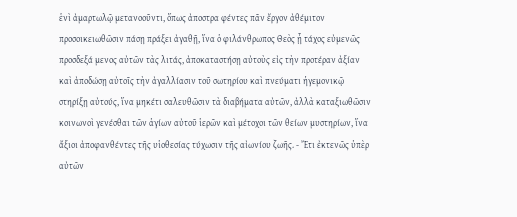ἑνὶ ἀμαρτωλῷ μετανοοῦντι, ὅπως ἀποστρα φέντες πᾶν ἔργον ἀθέμιτον προσοικειωθῶσιν πάσῃ πράξει ἀγαθῇ, ἵνα ὁ φιλάνθρωπος Θεὸς ᾗ τάχος εὐμενῶς προσδεξά μενος αὐτῶν τὰς λιτάς, ἀποκαταστήσῃ αὐτοὺς εἰς τὴν προτέραν ἀξίαν καὶ ἀποδώσῃ αὐτοῖς τὴν ἀγαλλίασιν τοῦ σωτηρίου καὶ πνεύματι ἡγεμονικῷ στηρίξῃ αὐτούς, ἵνα μηκέτι σαλευθῶσιν τὰ διαβήματα αὐτῶν, ἀλλὰ καταξιωθῶσιν κοινωνοὶ γενέσθαι τῶν ἁγίων αὐτοῦ ἱερῶν καὶ μέτοχοι τῶν θείων μυστηρίων, ἵνα ἄξιοι ἀποφανθέντες τῆς υἱοθεσίας τύχωσιν τῆς αἰωνίου ζωῆς. - Ἔτι ἐκτενῶς ὑπὲρ αὐτῶν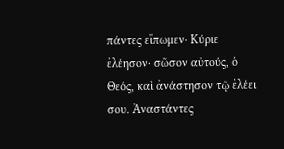πάντες εἴπωμεν· Κύριε ἐλέησον· σῶσον αὐτούς, ὁ Θεός, καὶ ἀνάστησον τῷ ἐλέει σου. Ἀναστάντες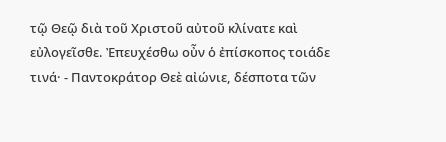τῷ Θεῷ διὰ τοῦ Χριστοῦ αὐτοῦ κλίνατε καὶ εὐλογεῖσθε. Ἐπευχέσθω οὖν ὁ ἐπίσκοπος τοιάδε τινά· - Παντοκράτορ Θεὲ αἰώνιε, δέσποτα τῶν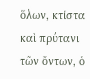ὅλων, κτίστα καὶ πρύτανι τῶν ὄντων, ὁ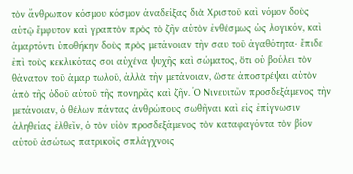τὸν ἄνθρωπον κόσμου κόσμον ἀναδείξας διὰ Χριστοῦ καὶ νόμον δοὺς αὐτῷ ἔμφυτον καὶ γραπτὸν πρὸς τὸ ζῆν αὐτὸν ἐνθέσμως ὡς λογικόν, καὶ ἁμαρτόντι ὑποθήκην δοὺς πρὸς μετάνοιαν τὴν σαυ τοῦ ἀγαθότητα· ἔπιδε ἐπὶ τοὺς κεκλικότας σοι αὐχένα ψυχῆς καὶ σώματος, ὅτι οὐ βούλει τὸν θάνατον τοῦ ἁμαρ τωλοῦ, ἀλλὰ τὴν μετάνοιαν, ὥστε ἀποστρέψαι αὐτὸν ἀπὸ τῆς ὁδοῦ αὐτοῦ τῆς πονηρᾶς καὶ ζῆν. Ὁ Νινευιτῶν προσδεξάμενος τὴν μετάνοιαν, ὁ θέλων πάντας ἀνθρώπους σωθῆναι καὶ εἰς ἐπίγνωσιν ἀληθείας ἐλθεῖν, ὁ τὸν υἱὸν προσδεξάμενος τὸν καταφαγόντα τὸν βίον αὐτοῦ ἀσώτως πατρικοῖς σπλάγχνοις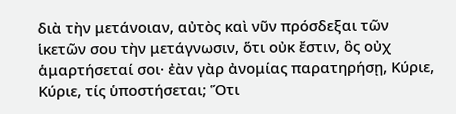διὰ τὴν μετάνοιαν, αὐτὸς καὶ νῦν πρόσδεξαι τῶν ἱκετῶν σου τὴν μετάγνωσιν, ὅτι οὐκ ἔστιν, ὃς οὐχ ἁμαρτήσεταί σοι· ἐὰν γὰρ ἀνομίας παρατηρήσῃ, Κύριε, Κύριε, τίς ὑποστήσεται; Ὅτι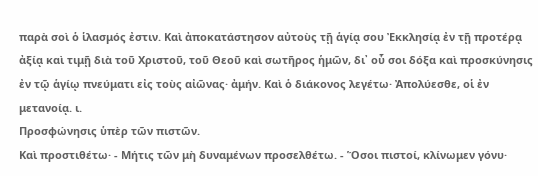παρὰ σοὶ ὁ ἱλασμός ἐστιν. Καὶ ἀποκατάστησον αὐτοὺς τῇ ἁγίᾳ σου Ἐκκλησίᾳ ἐν τῇ προτέρᾳ ἀξίᾳ καὶ τιμῇ διὰ τοῦ Χριστοῦ, τοῦ Θεοῦ καὶ σωτῆρος ἡμῶν, δι᾿ οὗ σοι δόξα καὶ προσκύνησις ἐν τῷ ἁγίῳ πνεύματι εἰς τοὺς αἰῶνας· ἀμήν. Καὶ ὁ διάκονος λεγέτω· Ἀπολύεσθε, οἱ ἐν μετανοίᾳ. ι.
Προσφώνησις ὑπὲρ τῶν πιστῶν.
Καὶ προστιθέτω· - Μήτις τῶν μὴ δυναμένων προσελθέτω. - Ὅσοι πιστοί, κλίνωμεν γόνυ·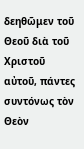δεηθῶμεν τοῦ Θεοῦ διὰ τοῦ Χριστοῦ αὐτοῦ, πάντες συντόνως τὸν Θεὸν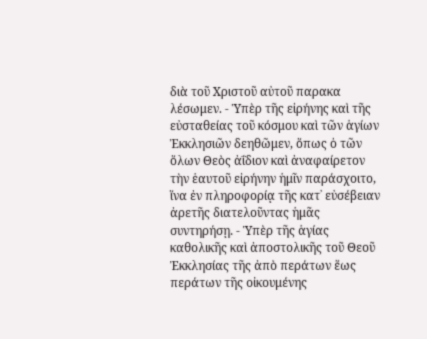διὰ τοῦ Χριστοῦ αὐτοῦ παρακα λέσωμεν. - Ὑπὲρ τῆς εἰρήνης καὶ τῆς εὐσταθείας τοῦ κόσμου καὶ τῶν ἁγίων Ἐκκλησιῶν δεηθῶμεν, ὅπως ὁ τῶν ὅλων Θεὸς ἀΐδιον καὶ ἀναφαίρετον τὴν ἑαυτοῦ εἰρήνην ἡμῖν παράσχοιτο, ἵνα ἐν πληροφορίᾳ τῆς κατ᾿ εὐσέβειαν ἀρετῆς διατελοῦντας ἡμᾶς συντηρήσῃ. - Ὑπὲρ τῆς ἁγίας καθολικῆς καὶ ἀποστολικῆς τοῦ Θεοῦ Ἐκκλησίας τῆς ἀπὸ περάτων ἕως περάτων τῆς οἰκουμένης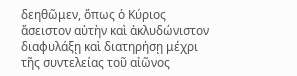δεηθῶμεν, ὅπως ὁ Κύριος ἄσειστον αὐτὴν καὶ ἀκλυδώνιστον διαφυλάξῃ καὶ διατηρήσῃ μέχρι τῆς συντελείας τοῦ αἰῶνος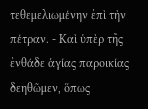τεθεμελιωμένην ἐπὶ τὴν πέτραν. - Καὶ ὑπὲρ τῆς ἐνθάδε ἁγίας παροικίας δεηθῶμεν, ὅπως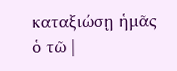καταξιώσῃ ἡμᾶς ὁ τῶ |